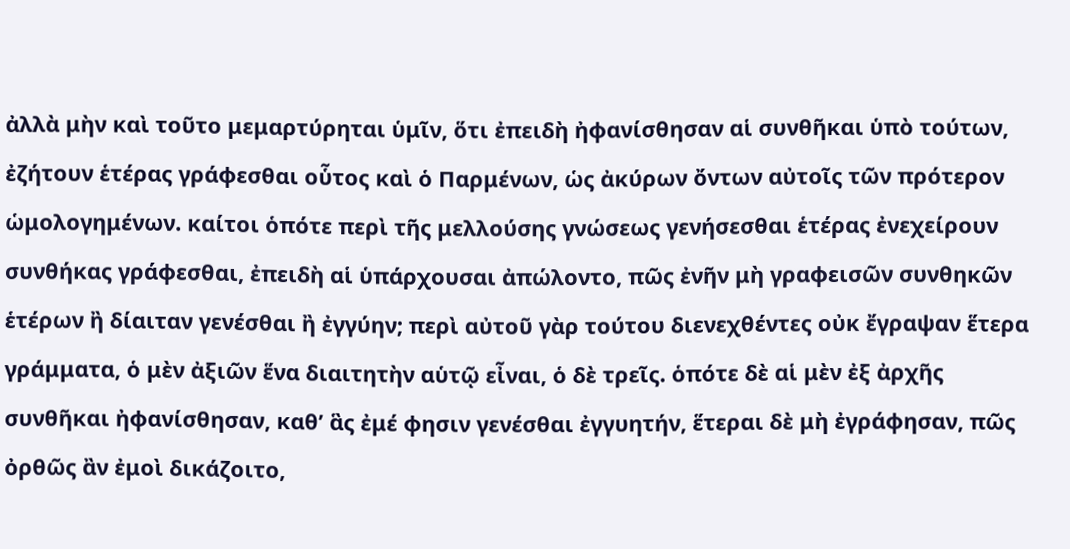ἀλλὰ μὴν καὶ τοῦτο μεμαρτύρηται ὑμῖν, ὅτι ἐπειδὴ ἠφανίσθησαν αἱ συνθῆκαι ὑπὸ τούτων, ἐζήτουν ἑτέρας γράφεσθαι οὗτος καὶ ὁ Παρμένων, ὡς ἀκύρων ὄντων αὐτοῖς τῶν πρότερον ὡμολογημένων. καίτοι ὁπότε περὶ τῆς μελλούσης γνώσεως γενήσεσθαι ἑτέρας ἐνεχείρουν συνθήκας γράφεσθαι, ἐπειδὴ αἱ ὑπάρχουσαι ἀπώλοντο, πῶς ἐνῆν μὴ γραφεισῶν συνθηκῶν ἑτέρων ἢ δίαιταν γενέσθαι ἢ ἐγγύην; περὶ αὐτοῦ γὰρ τούτου διενεχθέντες οὐκ ἔγραψαν ἕτερα γράμματα, ὁ μὲν ἀξιῶν ἕνα διαιτητὴν αὑτῷ εἶναι, ὁ δὲ τρεῖς. ὁπότε δὲ αἱ μὲν ἐξ ἀρχῆς συνθῆκαι ἠφανίσθησαν, καθʼ ἃς ἐμέ φησιν γενέσθαι ἐγγυητήν, ἕτεραι δὲ μὴ ἐγράφησαν, πῶς ὀρθῶς ἂν ἐμοὶ δικάζοιτο,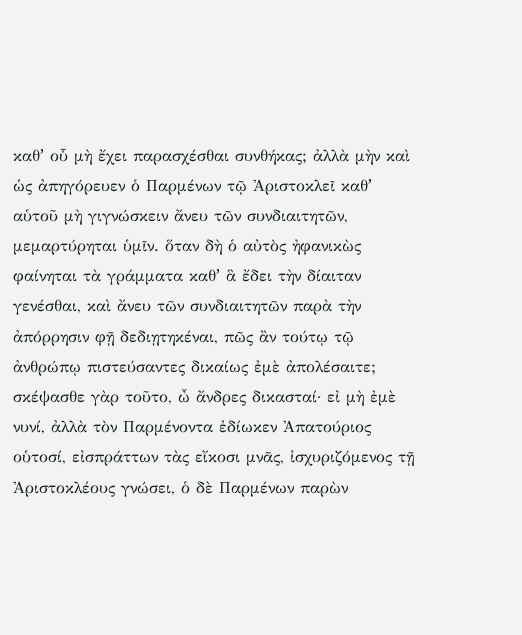καθʼ οὗ μὴ ἔχει παρασχέσθαι συνθήκας; ἀλλὰ μὴν καὶ ὡς ἀπηγόρευεν ὁ Παρμένων τῷ Ἀριστοκλεῖ καθʼ αὑτοῦ μὴ γιγνώσκειν ἄνευ τῶν συνδιαιτητῶν, μεμαρτύρηται ὑμῖν. ὅταν δὴ ὁ αὐτὸς ἠφανικὼς φαίνηται τὰ γράμματα καθʼ ἃ ἔδει τὴν δίαιταν γενέσθαι, καὶ ἄνευ τῶν συνδιαιτητῶν παρὰ τὴν ἀπόρρησιν φῇ δεδιῃτηκέναι, πῶς ἂν τούτῳ τῷ ἀνθρώπῳ πιστεύσαντες δικαίως ἐμὲ ἀπολέσαιτε; σκέψασθε γὰρ τοῦτο, ὦ ἄνδρες δικασταί· εἰ μὴ ἐμὲ νυνί, ἀλλὰ τὸν Παρμένοντα ἐδίωκεν Ἀπατούριος οὑτοσί, εἰσπράττων τὰς εἴκοσι μνᾶς, ἰσχυριζόμενος τῇ Ἀριστοκλέους γνώσει, ὁ δὲ Παρμένων παρὼν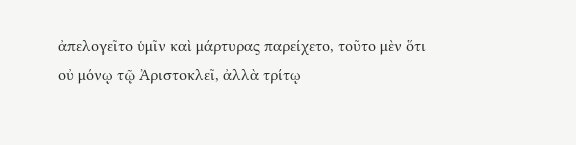ἀπελογεῖτο ὑμῖν καὶ μάρτυρας παρείχετο, τοῦτο μὲν ὅτι οὐ μόνῳ τῷ Ἀριστοκλεῖ, ἀλλὰ τρίτῳ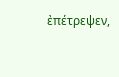ἐπέτρεψεν,